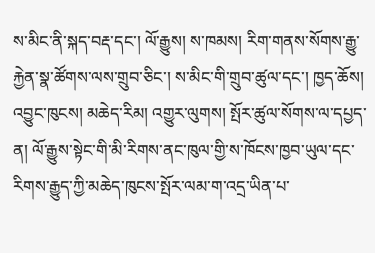ས་མིང་ནི་སྐད་བརྡ་དང་། ལོ་རྒྱུས། ས་ཁམས། རིག་གནས་སོགས་རྒྱུ་རྐྱེན་སྣ་ཚོགས་ལས་གྲུབ་ཅིང་། ས་མིང་གི་གྲུབ་ཚུལ་དང་། ཁྱད་ཆོས། འབྱུང་ཁུངས། མཆེད་རིམ། འགྱུར་ལུགས། སྤོར་ཚུལ་སོགས་ལ་དཔྱད་ན། ལོ་རྒྱུས་སྟེང་གི་མི་རིགས་ནང་ཁུལ་གྱི་ས་ཁོངས་ཁྱབ་ཡུལ་དང་རིགས་རྒྱུད་ཀྱི་མཆེད་ཁུངས་སྤོར་ལམ་ག་འདྲ་ཡིན་པ་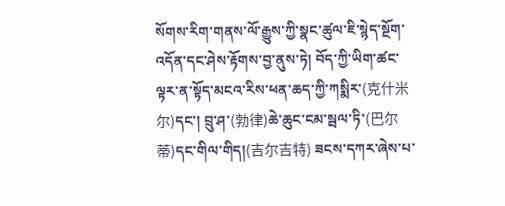སོགས་རིག་གནས་ལོ་རྒྱུས་ཀྱི་སྣང་ཚུལ་ཇི་སྙེད་སྔོག་འདོན་དང་ཤེས་རྟོགས་བྱ་ནུས་ཏེ། བོད་ཀྱི་ཡིག་ཚང་ལྟར་ན་སྟོད་མངའ་རིས་ཕན་ཆད་ཀྱི་ཀསྨིར་(克什米尔)དང་། བྲུ་ཤ་(勃律)ཆེ་ཆུང་ངམ་སྦལ་ཏི་(巴尔蒂)དང་གིལ་གིད།(吉尔吉特) ཟངས་དཀར་ཞེས་པ་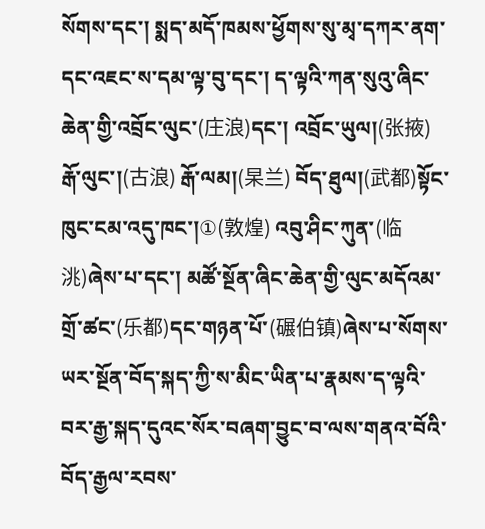སོགས་དང་། སྨད་མདོ་ཁམས་ཕྱོགས་སུ་མྭ་དཀར་ནག་དང་འཇང་ས་དམ་ལྟ་བུ་དང་། ད་ལྟའི་ཀན་སུའུ་ཞིང་ཆེན་གྱི་འབྲོང་ལུང་(庄浪)དང་། འབྲོང་ཡུལ།(张掖) རྒོ་ལུང་།(古浪) རྒོ་ལམ།(杲兰) བོད་ཐུལ།(武都)སྟོང་ཁུང་ངམ་འདུ་ཁང་།①(敦煌) འབུ་ཤིང་ཀུན་(临洮)ཞེས་པ་དང་། མཚོ་སྔོན་ཞིང་ཆེན་གྱི་ལུང་མདོའམ་གྲོ་ཚང་(乐都)དང་གཉན་པོ་(碾伯镇)ཞེས་པ་སོགས་ཡར་སྔོན་བོད་སྐད་ཀྱི་ས་མིང་ཡིན་པ་རྣམས་ད་ལྟའི་བར་རྒྱ་སྐད་དུའང་སོར་བཞག་བྱུང་བ་ལས་གནའ་བོའི་བོད་རྒྱལ་རབས་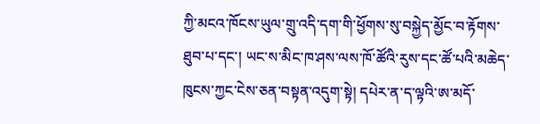ཀྱི་མངའ་ཁོངས་ཡུལ་གྲུ་འདི་དག་གི་ཕྱོགས་སུ་བསྐྱེད་མྱོང་བ་རྟོགས་ཐུབ་པ་དང་། ཡང་ས་མིང་ཁ་ཤས་ལས་ཁོ་ཚོའི་རུས་དང་ཚོ་པའི་མཆེད་ཁུངས་ཀྱང་ངེས་ཅན་བསྟན་འདུག་སྟེ། དཔེར་ན་ད་ལྟའི་ཨ་མདོ་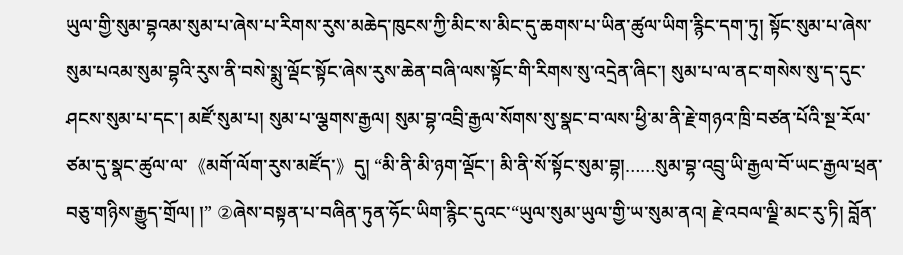ཡུལ་གྱི་སུམ་བྷའམ་སུམ་པ་ཞེས་པ་རིགས་རུས་མཆེད་ཁུངས་ཀྱི་མིང་ས་མིང་དུ་ཆགས་པ་ཡིན་ཚུལ་ཡིག་རྙིང་དག་ཏུ། སྟོང་སུམ་པ་ཞེས་སུམ་པའམ་སུམ་བྷའི་རུས་ནི་བསེ་སྨུ་ལྡོང་སྟོང་ཞེས་རུས་ཆེན་བཞི་ལས་སྟོང་གི་རིགས་སུ་འདྲེན་ཞིང་། སུམ་པ་ལ་ནང་གསེས་སུ་ད་དུང་ཤངས་སུམ་པ་དང་། མཛོ་སུམ་པ། སུམ་པ་ལྕགས་རྒྱལ། སུམ་བྷ་འབྲི་རྒྱལ་སོགས་སུ་སྣང་བ་ལས་ཕྱི་མ་ནི་རྗེ་གཉའ་ཁྲི་བཙན་པོའི་སྔ་རོལ་ཙམ་དུ་སྣང་ཚུལ་ལ་《མགོ་ལོག་རུས་མཛོད་》དུ། “མི་ནི་མི་ཉག་ལྡོང་། མི་ནི་སོ་སྟོང་སུམ་བྷ།……སུམ་བྷ་འབྲུ་ཡི་རྒྱལ་བོ་ཡང་རྒྱལ་ཕྲན་བཅུ་གཉིས་རྒྱུད་གྲོལ། །” ②ཞེས་བསྟན་པ་བཞིན་ཏུན་ཧོང་ཡིག་རྙིང་དུའང་“ཡུལ་སུམ་ཡུལ་གྱི་ཡ་སུམ་ནའ། རྗེ་འབལ་ལྗི་མང་རུ་ཏི། བློན་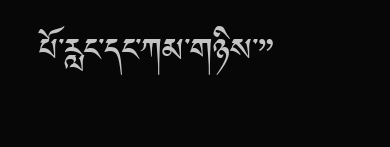པོ་རླང་དང་ཀམ་གཉིས་”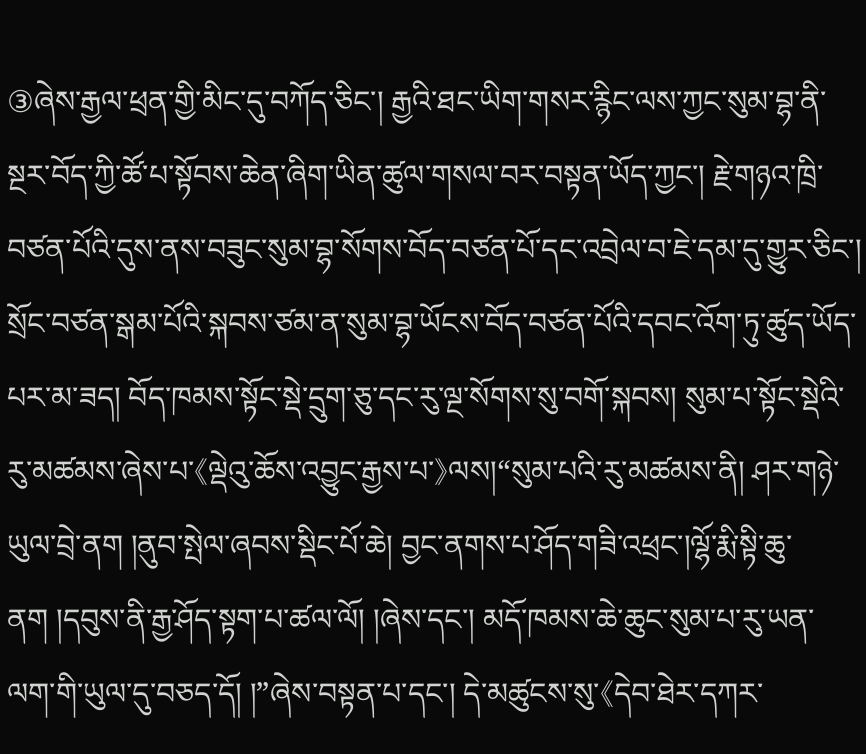③ཞེས་རྒྱལ་ཕྲན་གྱི་མིང་དུ་བཀོད་ཅིང་། རྒྱའི་ཐང་ཡིག་གསར་རྙིང་ལས་ཀྱང་སུམ་བྷ་ནི་སྔར་བོད་ཀྱི་ཚོ་པ་སྟོབས་ཆེན་ཞིག་ཡིན་ཚུལ་གསལ་བར་བསྟན་ཡོད་ཀྱང་། རྗེ་གཉའ་ཁྲི་བཙན་པོའི་དུས་ནས་བཟུང་སུམ་བྷ་སོགས་བོད་བཙན་པོ་དང་འབྲེལ་བ་ཇེ་དམ་དུ་གྱུར་ཅིང་། སྲོང་བཙན་སྒམ་པོའི་སྐབས་ཙམ་ན་སུམ་བྷ་ཡོངས་བོད་བཙན་པོའི་དབང་འོག་ཏུ་ཚུད་ཡོད་པར་མ་ཟད། བོད་ཁམས་སྟོང་སྡེ་དྲུག་ཅུ་དང་རུ་ལྔ་སོགས་སུ་བགོ་སྐབས། སུམ་པ་སྟོང་སྡེའི་རུ་མཚམས་ཞེས་པ་《ལྡེའུ་ཆོས་འབྱུང་རྒྱས་པ་》ལས།“སུམ་པའི་རུ་མཚམས་ནི། ཤར་གཉེ་ཡུལ་བྲེ་ནག །ནུབ་སྤེལ་ཞབས་སྡིང་པོ་ཆེ། བྱང་ནགས་པ་ཤོད་གཟི་འཕྲང་།ལྷོ་རྨི་སྟི་ཆུ་ནག །དབུས་ནི་རྒྱ་ཤོད་སྟག་པ་ཚལ་ལོ། །ཞེས་དང་། མདོ་ཁམས་ཆེ་ཆུང་སུམ་པ་རུ་ཡན་ལག་གི་ཡུལ་དུ་བཅད་དོ། །”ཞེས་བསྟན་པ་དང་། དེ་མཚུངས་སུ་《དེབ་ཐེར་དཀར་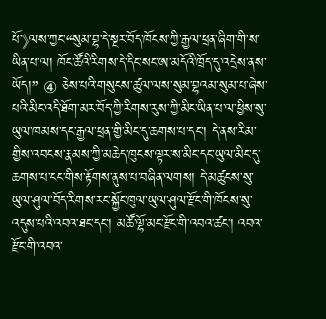པོ་》ལས་ཀྱང་“སུམ་བྷ་དེ་སྔར་བོད་ཁོངས་ཀྱི་རྒྱལ་ཕྲན་ཞིག་གི་ས་ཡིན་པ་ལ། ཁོང་ཚོའི་རིགས་དེ་དིང་སང་ཨ་མདོའི་ཁྲོད་དུ་འདྲེས་ནས་ཡོད།” ④ ཅེས་པའི་གསུངས་ཚུལ་ལས་སུམ་བྷའམ་སུམ་པ་ཞེས་པའི་མིང་འདི་ཐོག་མར་བོད་ཀྱི་རིགས་རུས་ཀྱི་མིང་ཡིན་པ་ལ་ཕྱིས་སུ་ཡུལ་ཁམས་དང་རྒྱལ་ཕྲན་གྱི་མིང་དུ་ཆགས་པ་དང་། དེ་ནས་རིམ་གྱིས་འབངས་རྣམས་ཀྱི་མཆེད་ཁུངས་ལྟར་ས་མིང་དང་ཡུལ་མིང་དུ་ཆགས་པ་ངང་གིས་རྟོགས་ནུས་པ་བཞིན་ལགས། དེ་མཚུངས་སུ་ཡུལ་ཤུལ་བོད་རིགས་རང་སྐྱོང་ཁུལ་ཡུལ་ཤུལ་རྫོང་གི་ཁོངས་སུ་འདུས་པའི་འབའ་ཐང་དང་། མཚོ་ལྷོ་མང་རྫོང་གི་འབའ་ཚང་། འབའ་རྫོང་གི་འབའ་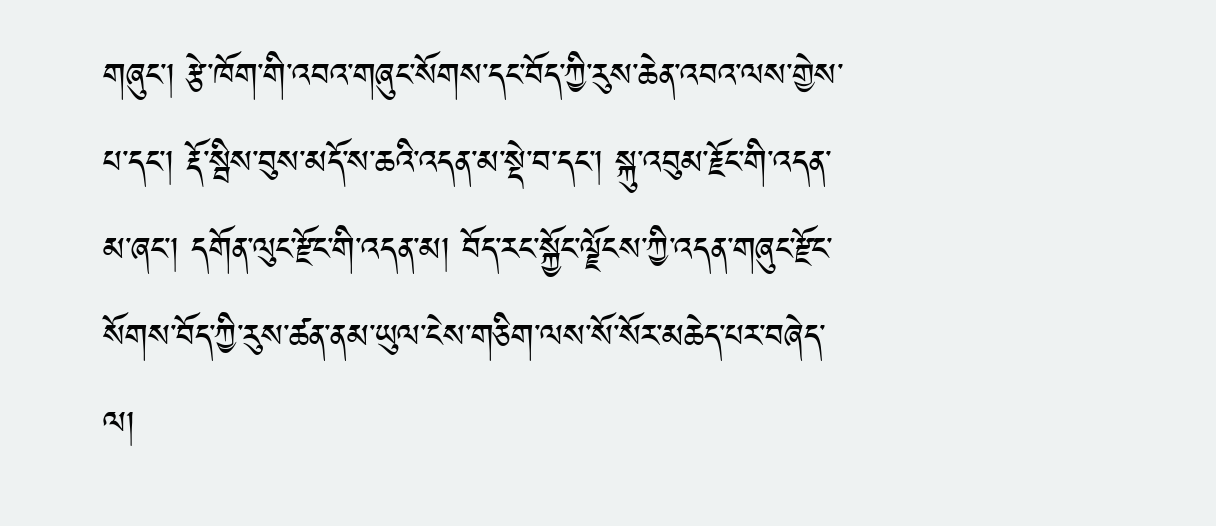གཞུང་། རྩེ་ཁོག་གི་འབའ་གཞུང་སོགས་དང་བོད་ཀྱི་རུས་ཆེན་འབའ་ལས་གྱེས་པ་དང་། རྡོ་སྦིས་བུས་མདོ་ས་ཆའི་འདན་མ་སྡེ་བ་དང་། སྐུ་འབུམ་རྗོང་གི་འདན་མ་ཞང་། དགོན་ལུང་རྫོང་གི་འདན་མ། བོད་རང་སྐྱོང་ལྗོངས་ཀྱི་འདན་གཞུང་རྫོང་སོགས་བོད་ཀྱི་རུས་ཚན་ནམ་ཡུལ་ངེས་གཅིག་ལས་སོ་སོར་མཆེད་པར་བཞེད་ལ།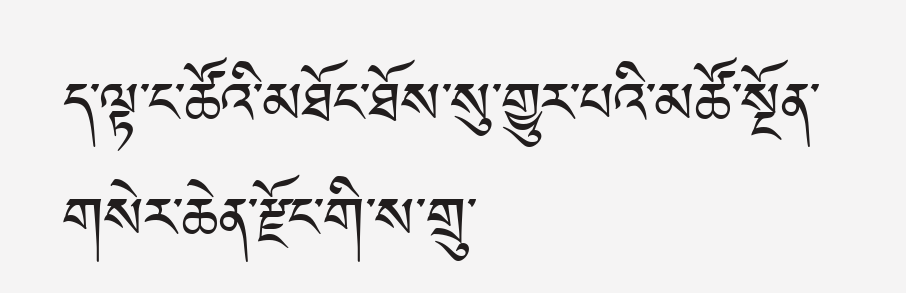ད་ལྟ་ང་ཚོའི་མཐོང་ཐོས་སུ་གྱུར་པའི་མཚོ་སྔོན་གསེར་ཆེན་རྫོང་གི་ས་གྲུ་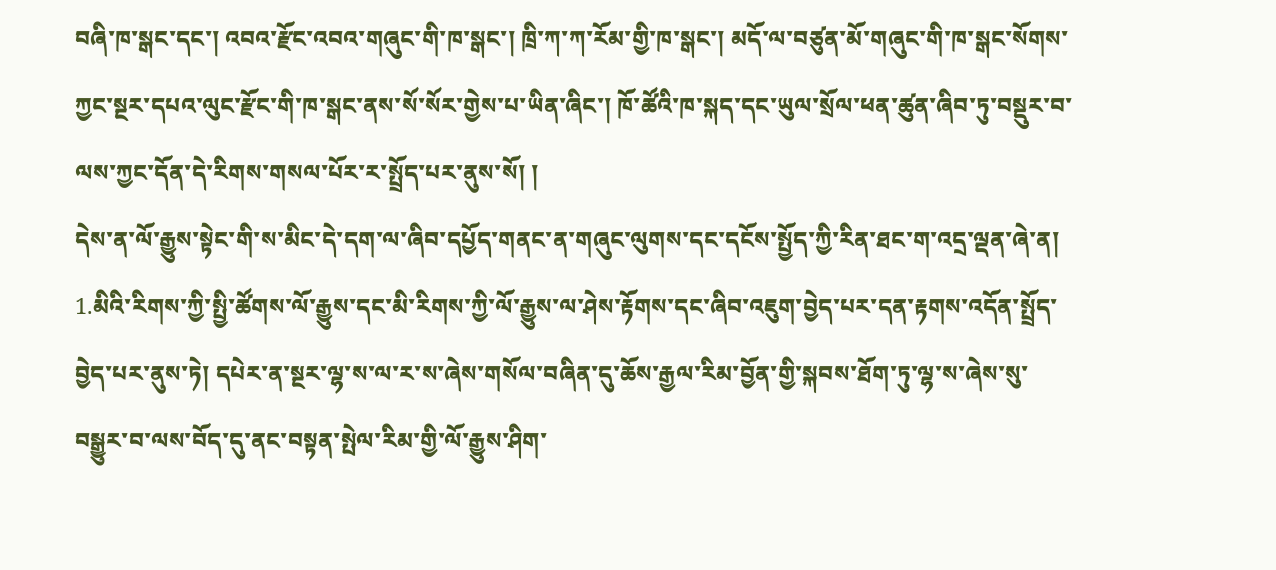བཞི་ཁ་སྒང་དང་། འབའ་རྫོང་འབའ་གཞུང་གི་ཁ་སྒང་། ཁྲི་ཀ་ཀ་རོམ་གྱི་ཁ་སྒང་། མདོ་ལ་བཙུན་མོ་གཞུང་གི་ཁ་སྒང་སོགས་ཀྱང་སྔར་དཔའ་ལུང་རྫོང་གི་ཁ་སྒང་ནས་སོ་སོར་གྱེས་པ་ཡིན་ཞིང་། ཁོ་ཚོའི་ཁ་སྐད་དང་ཡུལ་སྲོལ་ཕན་ཚུན་ཞིབ་ཏུ་བསྡུར་བ་ལས་ཀྱང་དོན་དེ་རིགས་གསལ་པོར་ར་སྤྲོད་པར་ནུས་སོ། །
དེས་ན་ལོ་རྒྱུས་སྟེང་གི་ས་མིང་དེ་དག་ལ་ཞིབ་དཔྱོད་གནང་ན་གཞུང་ལུགས་དང་དངོས་སྤྱོད་ཀྱི་རིན་ཐང་ག་འདྲ་ལྡན་ཞེ་ན།
1.མིའི་རིགས་ཀྱི་སྤྱི་ཚོགས་ལོ་རྒྱུས་དང་མི་རིགས་ཀྱི་ལོ་རྒྱུས་ལ་ཤེས་རྟོགས་དང་ཞིབ་འཇུག་བྱེད་པར་དན་རྟགས་འདོན་སྤྲོད་བྱེད་པར་ནུས་ཏེ། དཔེར་ན་སྔར་ལྷ་ས་ལ་ར་ས་ཞེས་གསོལ་བཞིན་དུ་ཆོས་རྒྱལ་རིམ་བྱོན་གྱི་སྐབས་ཐོག་ཏུ་ལྷ་ས་ཞེས་སུ་བསྒྱུར་བ་ལས་བོད་དུ་ནང་བསྟན་སྤེལ་རིམ་གྱི་ལོ་རྒྱུས་ཤིག་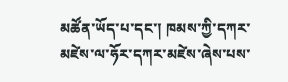མཚོན་ཡོད་པ་དང་། ཁམས་ཀྱི་དཀར་མཛེས་ལ་ཧོར་དཀར་མཛེས་ཞེས་པས་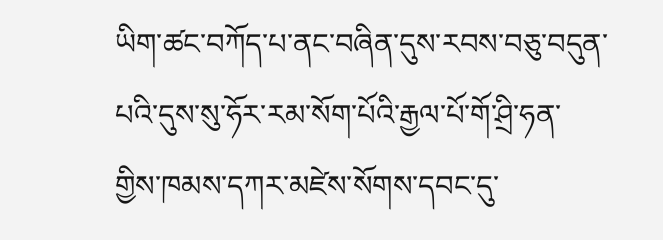ཡིག་ཚང་བཀོད་པ་ནང་བཞིན་དུས་རབས་བཅུ་བདུན་པའི་དུས་སུ་ཧོར་རམ་སོག་པོའི་རྒྱལ་པོ་གོ་ཤྲི་ཧན་གྱིས་ཁམས་དཀར་མཛེས་སོགས་དབང་དུ་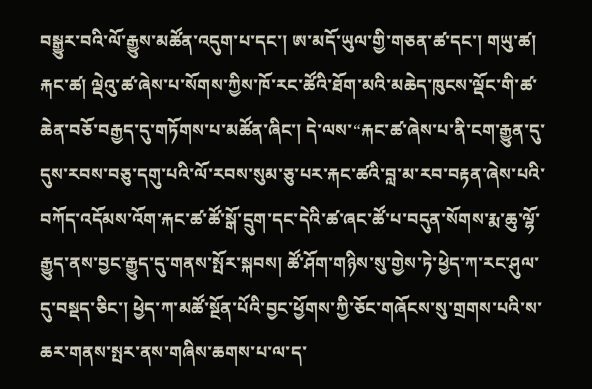བསྒྱུར་བའི་ལོ་རྒྱུས་མཚོན་འདུག་པ་དང་། ཨ་མདོ་ཡུལ་གྱི་གཅན་ཚ་དང་། གཡུ་ཚ། རྐང་ཚ། ལྡེའུ་ཚ་ཞེས་པ་སོགས་ཀྱིས་ཁོ་རང་ཚོའི་ཐོག་མའི་མཆེད་ཁུངས་ལྡོང་གི་ཚ་ཆེན་བཅོ་བརྒྱད་དུ་གཏོགས་པ་མཚོན་ཞིང་། དེ་ལས་“རྐང་ཚ་ཞེས་པ་ནི་ངག་རྒྱུན་དུ་དུས་རབས་བཅུ་དགུ་པའི་ལོ་རབས་སུམ་ཅུ་པར་རྐང་ཚའི་བླ་མ་རབ་བརྟན་ཞེས་པའི་བཀོད་འདོམས་འོག་རྐང་ཚ་ཚོ་སྒོ་དྲུག་དང་དེའི་ཚ་ཞང་ཚོ་པ་བདུན་སོགས་རྨ་ཆུ་ལྷོ་རྒྱུད་ནས་བྱང་རྒྱུད་དུ་གནས་སྤོར་སྐབས། ཚོ་ཤོག་གཉིས་སུ་གྱེས་ཏེ་ཕྱེད་ཀ་རང་ཤུལ་དུ་བསྡད་ཅིང་། ཕྱེད་ཀ་མཚོ་སྔོན་པོའི་བྱང་ཕྱོགས་ཀྱི་ཅོང་གཞོངས་སུ་གྲགས་པའི་ས་ཆར་གནས་སྤར་ནས་གཞིས་ཆགས་པ་ལ་ད་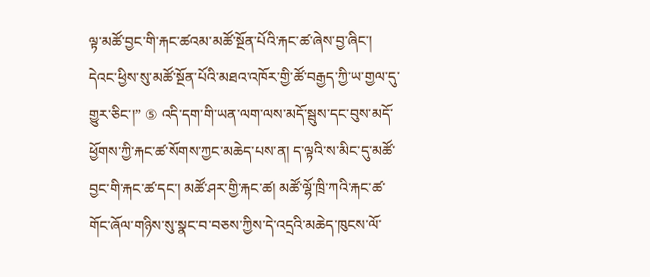ལྟ་མཚོ་བྱང་གི་རྐང་ཚའམ་མཚོ་སྔོན་པོའི་རྐང་ཚ་ཞེས་བྱ་ཞིང་། དེའང་ཕྱིས་སུ་མཚོ་སྔོན་པོའི་མཐའ་འཁོར་གྱི་ཚོ་བརྒྱད་ཀྱི་ཡ་གྱལ་དུ་གྱུར་ཅིང་།” ⑤ འདི་དག་གི་ཡན་ལག་ལས་མདོ་སྦུས་དང་བུས་མདོ་ཕྱོགས་ཀྱི་རྐང་ཚ་སོགས་ཀྱང་མཆེད་པས་ན། ད་ལྟའི་ས་མིང་དུ་མཚོ་བྱང་གི་རྐང་ཚ་དང་། མཚོ་ཤར་གྱི་རྐང་ཚ། མཚོ་ལྷོ་ཁྲི་ཀའི་རྐང་ཚ་གོང་ཞོལ་གཉིས་སུ་སྣང་བ་བཅས་ཀྱིས་དེ་འདྲའི་མཆེད་ཁུངས་ལོ་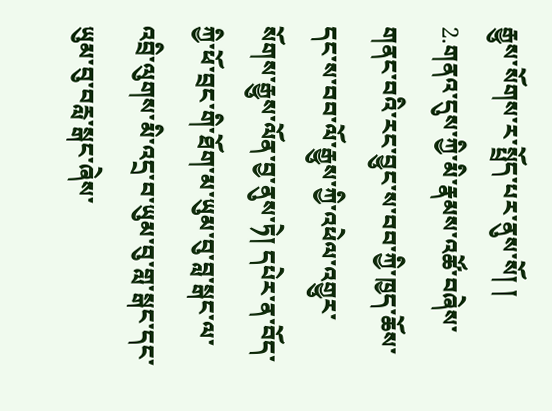རྒྱུས་སོགས་ར་སྤྲོད་པར་ནུས་སོ། །
2.གནའ་དུས་ཀྱི་མི་རྣམས་འཚོ་བཞེས་གནང་བའི་རང་བྱུང་ས་བབ་ཀྱི་ཁྱད་ཆོས་དང་ས་བབ་ལོ་རྒྱུས་ཀྱི་འཕེལ་འགྱུར་སོགས་རྒྱུས་ལོན་བྱ་ནུས་ཏེ། དཔེར་ན་བོད་ཀྱི་ཕོ་བྲང་གི་ཐོག་མ་ཡུམ་བུ་བླ་སྒང་ལ་འབྲི་ལུགས་མི་འདྲ་བ་ཡུམ་བུ་གླ་སྒང་དང་ཡུམ་བུ་བརླ་སྒང་ཞེས་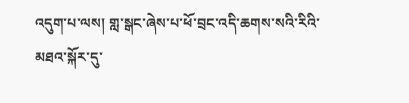འདུག་པ་ལས། གླ་སྒང་ཞེས་པ་ཕོ་བྲང་འདི་ཆགས་སའི་རིའི་མཐའ་སྐོར་དུ་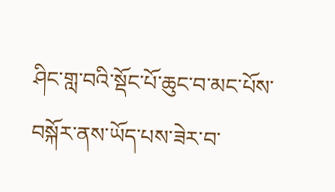ཤིང་གླ་བའི་སྡོང་པོ་ཆུང་བ་མང་པོས་བསྐོར་ནས་ཡོད་པས་ཟེར་བ་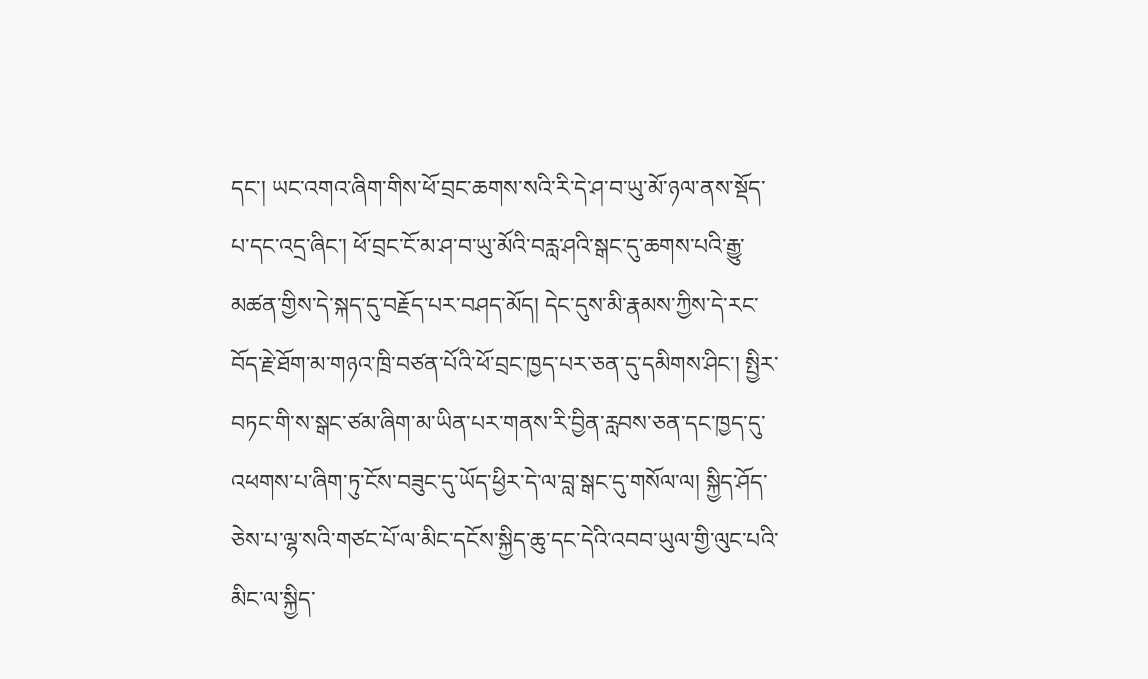དང་། ཡང་འགའ་ཞིག་གིས་ཕོ་བྲང་ཆགས་སའི་རི་དེ་ཤ་བ་ཡུ་མོ་ཉལ་ནས་སྡོད་པ་དང་འདྲ་ཞིང་། ཕོ་བྲང་ངོ་མ་ཤ་བ་ཡུ་མོའི་བརླ་ཤའི་སྒང་དུ་ཆགས་པའི་རྒྱུ་མཚན་གྱིས་དེ་སྐད་དུ་བརྗོད་པར་བཤད་མོད། དེང་དུས་མི་རྣམས་ཀྱིས་དེ་རང་བོད་རྗེ་ཐོག་མ་གཉའ་ཁྲི་བཙན་པོའི་ཕོ་བྲང་ཁྱད་པར་ཅན་དུ་དམིགས་ཤིང་། སྤྱིར་བཏང་གི་ས་སྒང་ཙམ་ཞིག་མ་ཡིན་པར་གནས་རི་བྱིན་རླབས་ཅན་དང་ཁྱད་དུ་འཕགས་པ་ཞིག་ཏུ་ངོས་བཟུང་དུ་ཡོད་ཕྱིར་དེ་ལ་བླ་སྒང་དུ་གསོལ་ལ། སྐྱིད་ཤོད་ཅེས་པ་ལྷ་སའི་གཙང་པོ་ལ་མིང་དངོས་སྐྱིད་ཆུ་དང་དེའི་འབབ་ཡུལ་གྱི་ལུང་པའི་མིང་ལ་སྐྱིད་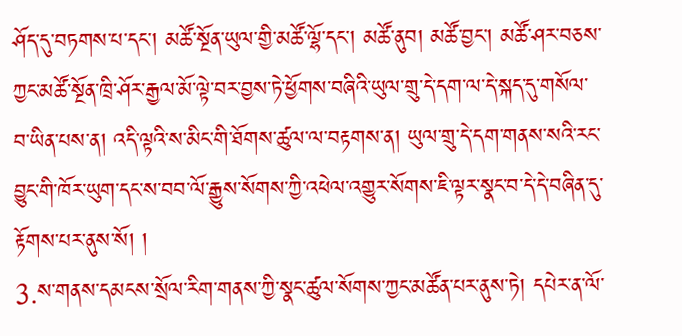ཤོད་དུ་བཏགས་པ་དང་། མཚོ་སྔོན་ཡུལ་གྱི་མཚོ་ལྷོ་དང་། མཚོ་ནུབ། མཚོ་བྱང་། མཚོ་ཤར་བཅས་ཀྱང་མཚོ་སྔོན་ཁྲི་ཤོར་རྒྱལ་མོ་ལྟེ་བར་བྱས་ཏེ་ཕྱོགས་བཞིའི་ཡུལ་གྲུ་དེ་དག་ལ་དེ་སྐད་དུ་གསོལ་བ་ཡིན་པས་ན། འདི་ལྟའི་ས་མིང་གི་ཐོགས་ཚུལ་ལ་བརྟགས་ན། ཡུལ་གྲུ་དེ་དག་གནས་སའི་རང་བྱུང་གི་ཁོར་ཡུག་དང་ས་བབ་ལོ་རྒྱུས་སོགས་ཀྱི་འཕེལ་འགྱུར་སོགས་ཇི་ལྟར་སྣང་བ་དེ་དེ་བཞིན་དུ་རྟོགས་པར་ནུས་སོ། །
3.ས་གནས་དམངས་སྲོལ་རིག་གནས་ཀྱི་སྣང་ཚུལ་སོགས་ཀྱང་མཚོན་པར་ནུས་ཏེ། དཔེར་ན་ལོ་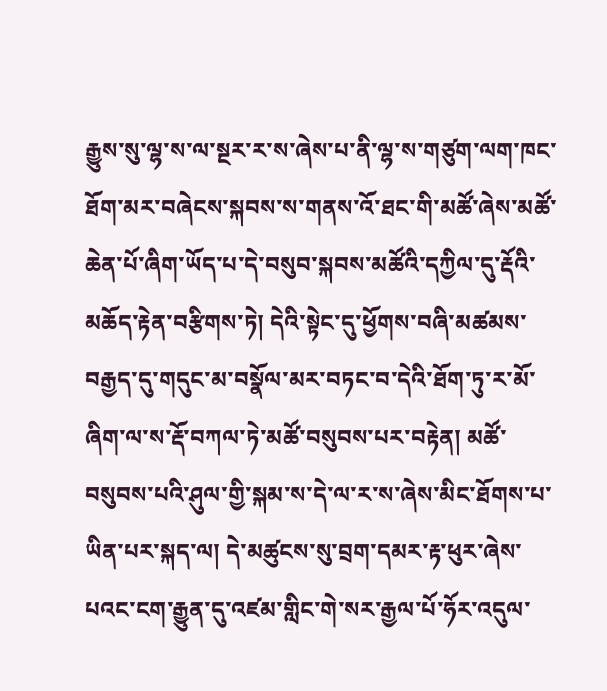རྒྱུས་སུ་ལྷ་ས་ལ་སྔར་ར་ས་ཞེས་པ་ནི་ལྷ་ས་གཙུག་ལག་ཁང་ཐོག་མར་བཞེངས་སྐབས་ས་གནས་འོ་ཐང་གི་མཚོ་ཞེས་མཚོ་ཆེན་པོ་ཞིག་ཡོད་པ་དེ་བསུབ་སྐབས་མཚོའི་དཀྱིལ་དུ་རྡོའི་མཆོད་རྟེན་བརྩིགས་ཏེ། དེའི་སྟེང་དུ་ཕྱོགས་བཞི་མཚམས་བརྒྱད་དུ་གདུང་མ་བསྣོལ་མར་བཏང་བ་དེའི་ཐོག་ཏུ་ར་མོ་ཞིག་ལ་ས་རྡོ་བཀལ་ཏེ་མཚོ་བསུབས་པར་བརྟེན། མཚོ་བསུབས་པའི་ཤུལ་གྱི་སྐམ་ས་དེ་ལ་ར་ས་ཞེས་མིང་ཐོགས་པ་ཡིན་པར་སྐད་ལ། དེ་མཚུངས་སུ་བྲག་དམར་རྟ་ཕུར་ཞེས་པའང་ངག་རྒྱུན་དུ་འཛམ་གླིང་གེ་སར་རྒྱལ་པོ་ཧོར་འདུལ་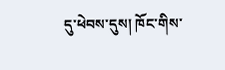དུ་ཕེབས་དུས། ཁོང་གིས་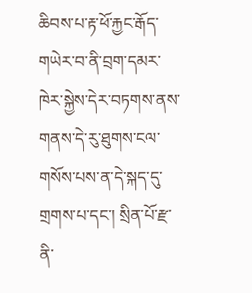ཆིབས་པ་རྟ་ཕོ་རྐྱང་རྒོད་གཡེར་བ་ནི་བྲག་དམར་ཁེར་སྐྱེས་དེར་བཏགས་ནས་གནས་དེ་རུ་ཐུགས་ངལ་གསོས་པས་ན་དེ་སྐད་དུ་གྲགས་པ་དང་། སྲིན་པོ་རྫ་ནི་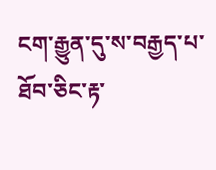ངག་རྒྱུན་དུ་ས་བརྒྱད་པ་ཐོབ་ཅིང་རྟ་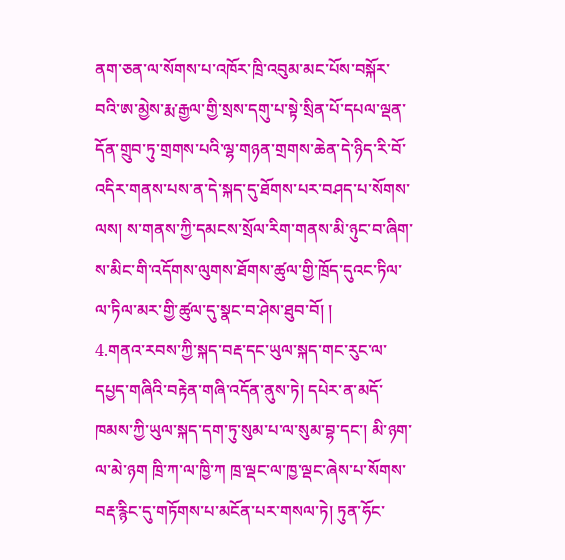ནག་ཅན་ལ་སོགས་པ་འཁོར་ཁྲི་འབུམ་མང་པོས་བསྐོར་བའི་ཨ་མྱེས་རྨ་རྒྱལ་གྱི་སྲས་དགུ་པ་སྟེ་སྲིན་པོ་དཔལ་ལྡན་དོན་གྲུབ་ཏུ་གྲགས་པའི་ལྷ་གཉན་གྲགས་ཆེན་དེ་ཉིད་རི་བོ་འདིར་གནས་པས་ན་དེ་སྐད་དུ་ཐོགས་པར་བཤད་པ་སོགས་ལས། ས་གནས་ཀྱི་དམངས་སྲོལ་རིག་གནས་མི་ཉུང་བ་ཞིག་ས་མིང་གི་འདོགས་ལུགས་ཐོགས་ཚུལ་གྱི་ཁྲོད་དུའང་ཏིལ་ལ་ཏིལ་མར་གྱི་ཚུལ་དུ་སྣང་བ་ཤེས་ཐུབ་བོ། །
4.གནའ་རབས་ཀྱི་སྐད་བརྡ་དང་ཡུལ་སྐད་གང་རུང་ལ་དཔྱད་གཞིའི་བརྟེན་གཞི་འདོན་ནུས་ཏེ། དཔེར་ན་མདོ་ཁམས་ཀྱི་ཡུལ་སྐད་དག་ཏུ་སུམ་པ་ལ་སུམ་བྷ་དང་། མི་ཉག་ལ་མེ་ཉག ཁྲི་ཀ་ལ་ཁྱི་ཀ ཁྲ་ལྡང་ལ་ཁྱ་ལྡང་ཞེས་པ་སོགས་བརྡ་རྙིང་དུ་གཏོགས་པ་མངོན་པར་གསལ་ཏེ། ཏུན་ཧོང་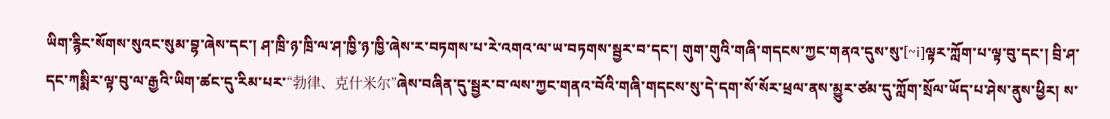ཡིག་རྙིང་སོགས་སུའང་སུམ་བྷ་ཞེས་དང་། ཤ་ཁྲི་ཉ་ཁྲི་ལ་ཤ་ཁྱི་ཉ་ཁྱི་ཞེས་ར་བཏགས་པ་རེ་འགའ་ལ་ཡ་བཏགས་སྦྱར་བ་དང་། གུག་གུའི་གཞི་གདངས་ཀྱང་གནའ་དུས་སུ་[~i]ལྟར་ཀློག་པ་ལྟ་བུ་དང་། བྲི་ཤ་དང་ཀསྨིར་ལྟ་བུ་ལ་རྒྱའི་ཡིག་ཚང་དུ་རིམ་པར་“勃律、克什米尔”ཞེས་བཞིན་དུ་སྦྱར་བ་ལས་ཀྱང་གནའ་བོའི་གཞི་གདངས་སུ་དེ་དག་སོ་སོར་ཕྲལ་ནས་མྱུར་ཙམ་དུ་ཀློག་སྲོལ་ཡོད་པ་ཤེས་ནུས་ཕྱིར། ས་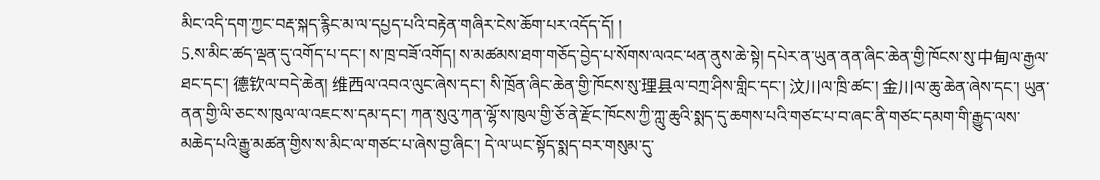མིང་འདི་དག་ཀྱང་བརྡ་སྐད་རྙིང་མ་ལ་དཔྱད་པའི་བརྟེན་གཞིར་ངེས་ཆོག་པར་འདོད་དོ། །
5.ས་མིང་ཚད་ལྡན་དུ་འགོད་པ་དང་། ས་ཁྲ་བཟོ་འགོད། ས་མཚམས་ཐག་གཅོད་བྱེད་པ་སོགས་ལའང་ཕན་ནུས་ཆེ་སྟེ། དཔེར་ན་ཡུན་ནན་ཞིང་ཆེན་གྱི་ཁོངས་སུ་中甸ལ་རྒྱལ་ཐང་དང་། 德钦ལ་བདེ་ཆེན། 维西ལ་འབའ་ལུང་ཞེས་དང་། སི་ཁྲོན་ཞིང་ཆེན་གྱི་ཁོངས་སུ་理县ལ་བཀྲ་ཤིས་གླིང་དང་། 汶川ལ་ཁྲི་ཚང་། 金川ལ་ཆུ་ཆེན་ཞེས་དང་། ཡུན་ནན་གྱི་ལི་ཅང་ས་ཁུལ་ལ་འཇང་ས་དམ་དང་། ཀན་སུའུ་ཀན་ལྷོ་ས་ཁུལ་གྱི་ཅོ་ནེ་རྫོང་ཁོངས་ཀྱི་ཀླུ་ཆུའི་སྨད་དུ་ཆགས་པའི་གཙང་པ་བ་ཞང་ནི་གཙང་དམག་གི་རྒྱུད་ལས་མཆེད་པའི་རྒྱུ་མཚན་གྱིས་ས་མིང་ལ་གཙང་པ་ཞེས་བྱ་ཞིང་། དེ་ལ་ཡང་སྟོད་སྨད་བར་གསུམ་དུ་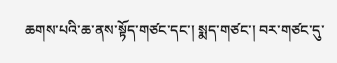ཆགས་པའི་ཆ་ནས་སྟོད་གཙང་དང་། སྨད་གཙང་། བར་གཙང་དུ་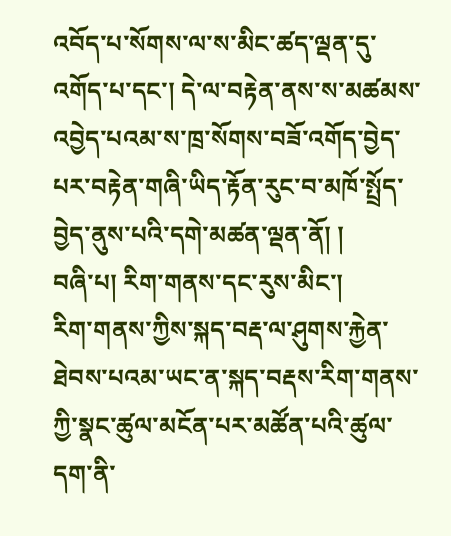འབོད་པ་སོགས་ལ་ས་མིང་ཚད་ལྡན་དུ་འགོད་པ་དང་། དེ་ལ་བརྟེན་ནས་ས་མཚམས་འབྱེད་པའམ་ས་ཁྲ་སོགས་བཟོ་འགོད་བྱེད་པར་བརྟེན་གཞི་ཡིད་རྟོན་རུང་བ་མཁོ་སྤྲོད་བྱེད་ནུས་པའི་དགེ་མཚན་ལྡན་ནོ། །
བཞི་པ། རིག་གནས་དང་རུས་མིང་།
རིག་གནས་ཀྱིས་སྐད་བརྡ་ལ་ཤུགས་རྐྱེན་ཐེབས་པའམ་ཡང་ན་སྐད་བརྡས་རིག་གནས་ཀྱི་སྣང་ཚུལ་མངོན་པར་མཚོན་པའི་ཚུལ་དག་ནི་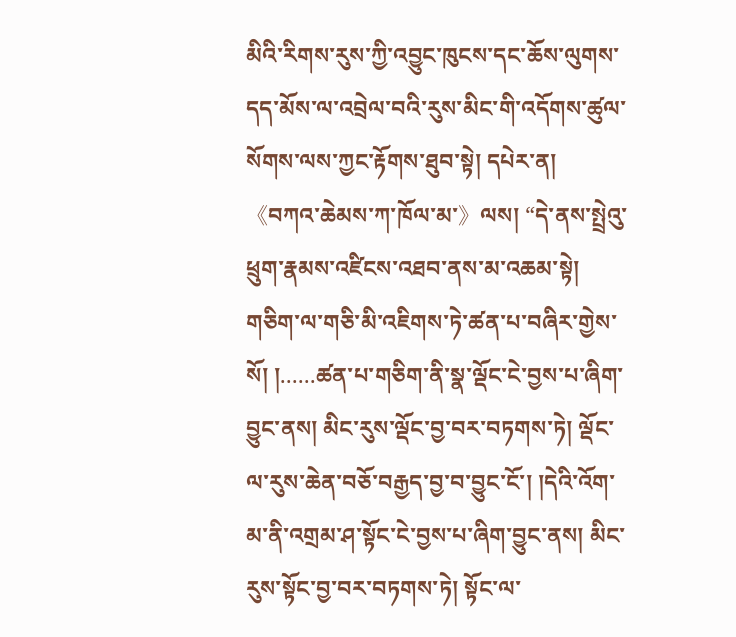མིའི་རིགས་རུས་ཀྱི་འབྱུང་ཁུངས་དང་ཆོས་ལུགས་དད་མོས་ལ་འབྲེལ་བའི་རུས་མིང་གི་འདོགས་ཚུལ་སོགས་ལས་ཀྱང་རྟོགས་ཐུབ་སྟེ། དཔེར་ན།《བཀའ་ཆེམས་ཀ་ཁོལ་མ་》ལས། “དེ་ནས་སྤྲེའུ་ཕྲུག་རྣམས་འཛིངས་འཐབ་ནས་མ་འཆམ་སྟེ། གཅིག་ལ་གཅི་མི་འཇིགས་ཏེ་ཚན་པ་བཞིར་གྱེས་སོ། །......ཚན་པ་གཅིག་ནི་སྣ་ལྡོང་ངེ་བྱས་པ་ཞིག་བྱུང་ནས། མིང་རུས་ལྡོང་བྱ་བར་བཏགས་ཏེ། ལྡོང་ལ་རུས་ཆེན་བཅོ་བརྒྱད་བྱ་བ་བྱུང་ངོ་། །དེའི་འོག་མ་ནི་འགྲམ་ཤ་སྟོང་ངེ་བྱས་པ་ཞིག་བྱུང་ནས། མིང་རུས་སྟོང་བྱ་བར་བཏགས་ཏེ། སྟོང་ལ་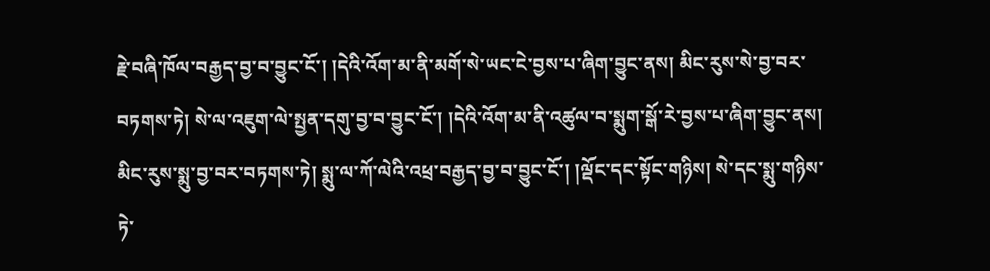རྗེ་བཞི་ཁོལ་བརྒྱད་བྱ་བ་བྱུང་ངོ་། །དེའི་འོག་མ་ནི་མགོ་སེ་ཡང་ངེ་བྱས་པ་ཞིག་བྱུང་ནས། མིང་རུས་སེ་བྱ་བར་བཏགས་ཏེ། སེ་ལ་འཇུག་ལེ་སྤྱན་དགུ་བྱ་བ་བྱུང་ངོ་། །དེའི་འོག་མ་ནི་འཚུལ་བ་སྨུག་སྒོ་རེ་བྱས་པ་ཞིག་བྱུང་ནས། མིང་རུས་སྨུ་བྱ་བར་བཏགས་ཏེ། སྨུ་ལ་ཀོ་ལེའི་འཕྲ་བརྒྱད་བྱ་བ་བྱུང་ངོ་། །ལྡོང་དང་སྟོང་གཉིས། སེ་དང་སྨུ་གཉིས་ཏེ་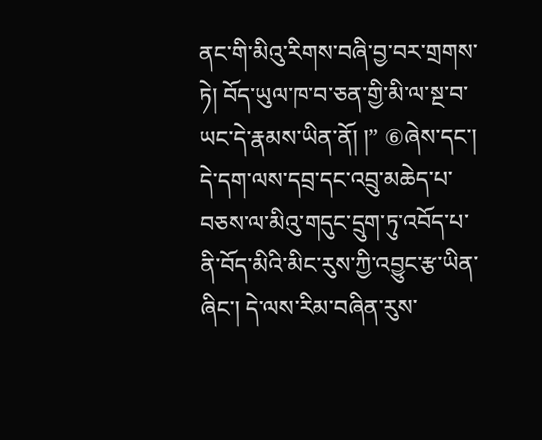ནང་གི་མིའུ་རིགས་བཞི་བྱ་བར་གྲགས་ཏེ། བོད་ཡུལ་ཁ་བ་ཅན་གྱི་མི་ལ་སྔ་བ་ཡང་དེ་རྣམས་ཡིན་ནོ། །” ⑥ཞེས་དང་། དེ་དག་ལས་དབྲ་དང་འབྲུ་མཆེད་པ་བཅས་ལ་མིའུ་གདུང་དྲུག་ཏུ་འབོད་པ་ནི་བོད་མིའི་མིང་རུས་ཀྱི་འབྱུང་རྩ་ཡིན་ཞིང་། དེ་ལས་རིམ་བཞིན་རུས་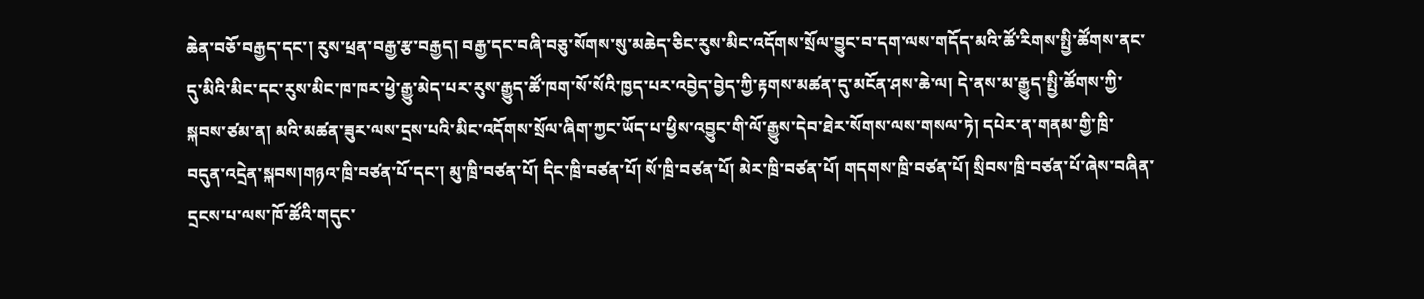ཆེན་བཅོ་བརྒྱད་དང་། རུས་ཕྲན་བརྒྱ་རྩ་བརྒྱད། བརྒྱ་དང་བཞི་བཅུ་སོགས་སུ་མཆེད་ཅིང་རུས་མིང་འདོགས་སྲོལ་བྱུང་བ་དག་ལས་གདོད་མའི་ཚོ་རིགས་སྤྱི་ཚོགས་ནང་དུ་མིའི་མིང་དང་རུས་མིང་ཁ་ཁར་ཕྱེ་རྒྱུ་མེད་པར་རུས་རྒྱུད་ཚོ་ཁག་སོ་སོའི་ཁྱད་པར་འབྱེད་བྱེད་ཀྱི་རྟགས་མཚན་དུ་མངོན་ཤས་ཆེ་ལ། དེ་ནས་མ་རྒྱུད་སྤྱི་ཚོགས་ཀྱི་སྐབས་ཙམ་ན། མའི་མཚན་ཟུར་ལས་དྲས་པའི་མིང་འདོགས་སྲོལ་ཞིག་ཀྱང་ཡོད་པ་ཕྱིས་འབྱུང་གི་ལོ་རྒྱུས་དེབ་ཐེར་སོགས་ལས་གསལ་ཏེ། དཔེར་ན་གནམ་གྱི་ཁྲི་བདུན་འདྲེན་སྐབས།གཉའ་ཁྲི་བཙན་པོ་དང་། མུ་ཁྲི་བཙན་པོ། དིང་ཁྲི་བཙན་པོ། སོ་ཁྲི་བཙན་པོ། མེར་ཁྲི་བཙན་པོ། གདགས་ཁྲི་བཙན་པོ། སྲིབས་ཁྲི་བཙན་པོ་ཞེས་བཞིན་དྲངས་པ་ལས་ཁོ་ཚོའི་གདུང་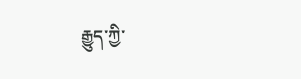རྒྱུད་ཀྱི་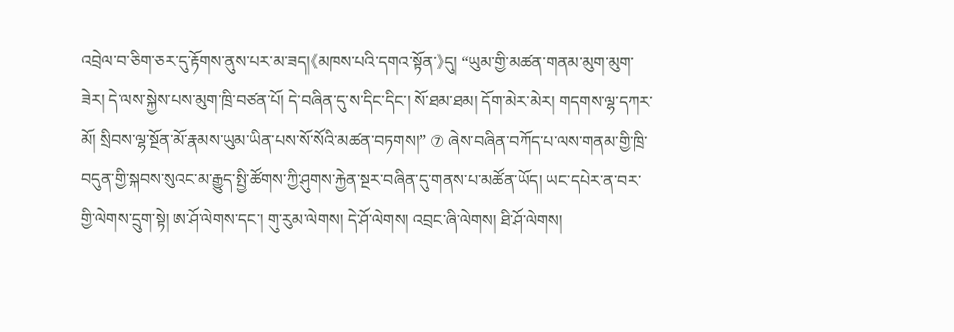འབྲེལ་བ་ཅིག་ཅར་དུ་རྟོགས་ནུས་པར་མ་ཟད།《མཁས་པའི་དགའ་སྟོན་》དུ། “ཡུམ་གྱི་མཚན་གནམ་མུག་མུག་ཟེར། དེ་ལས་སྐྱེས་པས་མུག་ཁྲི་བཙན་པོ། དེ་བཞིན་དུ་ས་དིང་དིང་། སོ་ཐམ་ཐམ། དོག་མེར་མེར། གདགས་ལྷ་དཀར་མོ། སྲིབས་ལྷ་སྔོན་མོ་རྣམས་ཡུམ་ཡིན་པས་སོ་སོའི་མཚན་བཏགས།” ⑦ ཞེས་བཞིན་བཀོད་པ་ལས་གནམ་གྱི་ཁྲི་བདུན་གྱི་སྐབས་སུའང་མ་རྒྱུད་སྤྱི་ཚོགས་ཀྱི་ཤུགས་རྐྱེན་སྔར་བཞིན་དུ་གནས་པ་མཚོན་ཡོད། ཡང་དཔེར་ན་བར་གྱི་ལེགས་དྲུག་སྟེ། ཨ་ཤོ་ལེགས་དང་། གུ་རུམ་ལེགས། དེ་ཤོ་ལེགས། འབྲང་ཞི་ལེགས། ཐི་ཤོ་ལེགས།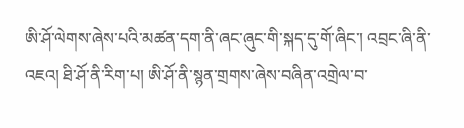ཨི་ཤོ་ལེགས་ཞེས་པའི་མཚན་དག་ནི་ཞང་ཞུང་གི་སྐད་དུ་གོ་ཞིང་། འབྲང་ཞི་ནི་འཇའ། ཐི་ཤོ་ནི་རིག་པ། ཨི་ཤོ་ནི་སྙན་གྲགས་ཞེས་བཞིན་འགྲེལ་བ་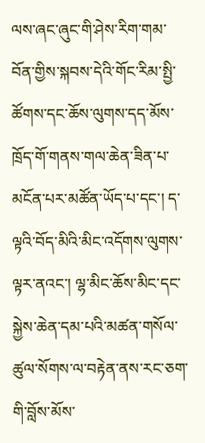ལས་ཞང་ཞུང་གི་ཤེས་རིག་གམ་བོན་གྱིས་སྐབས་དེའི་གོང་རིམ་སྤྱི་ཚོགས་དང་ཆོས་ལུགས་དད་མོས་ཁྲོད་གོ་གནས་གལ་ཆེན་ཟིན་པ་མངོན་པར་མཚོན་ཡོད་པ་དང་། ད་ལྟའི་བོད་མིའི་མིང་འདོགས་ལུགས་ལྟར་ནའང་། ལྷ་མིང་ཆོས་མིང་དང་སྐྱེས་ཆེན་དམ་པའི་མཚན་གསོལ་ཚུལ་སོགས་ལ་བརྟེན་ནས་རང་ཅག་གི་བློས་མོས་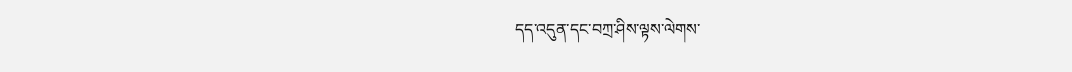དད་འདུན་དང་བཀྲ་ཤིས་ལྟས་ལེགས་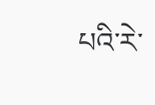པའི་རེ་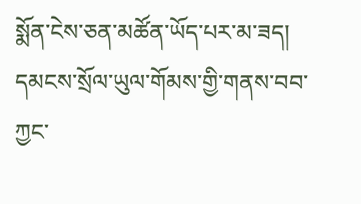སྨོན་ངེས་ཅན་མཚོན་ཡོད་པར་མ་ཟད། དམངས་སྲོལ་ཡུལ་གོམས་གྱི་གནས་བབ་ཀྱང་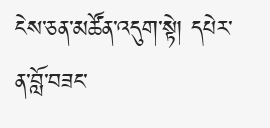ངེས་ཅན་མཚོན་འདུག་སྟེ། དཔེར་ན་བློ་བཟང་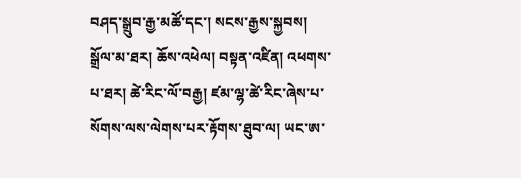བཤད་སྒྲུབ་རྒྱ་མཚོ་དང་། སངས་རྒྱས་སྐྱབས། སྒྲོལ་མ་ཐར། ཆོས་འཕེལ། བསྟན་འཛིན། འཕགས་པ་ཐར། ཚེ་རིང་ལོ་བརྒྱ། ཛམ་ལྷ་ཚེ་རིང་ཞེས་པ་སོགས་ལས་ལེགས་པར་རྟོགས་ཐུབ་ལ། ཡང་ཨ་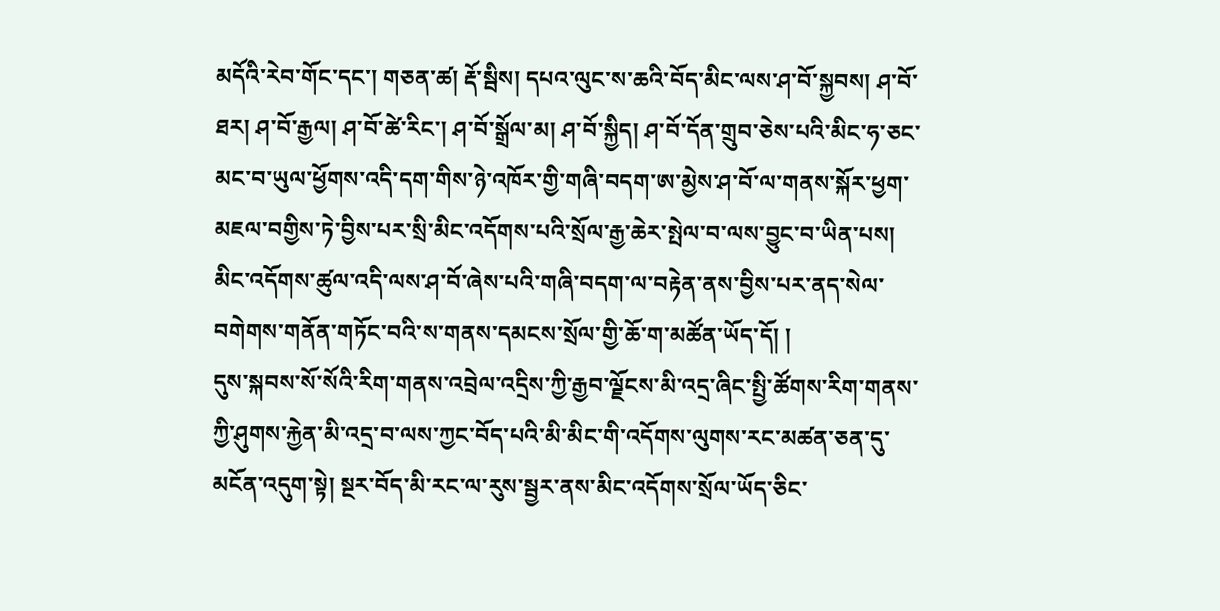མདོའི་རེབ་གོང་དང་། གཅན་ཚ། རྡོ་སྦིས། དཔའ་ལུང་ས་ཆའི་བོད་མིང་ལས་ཤ་བོ་སྐྱབས། ཤ་བོ་ཐར། ཤ་བོ་རྒྱལ། ཤ་བོ་ཚེ་རིང་། ཤ་བོ་སྒྲོལ་མ། ཤ་བོ་སྐྱིད། ཤ་བོ་དོན་གྲུབ་ཅེས་པའི་མིང་ཧ་ཅང་མང་བ་ཡུལ་ཕྱོགས་འདི་དག་གིས་ཉེ་འཁོར་གྱི་གཞི་བདག་ཨ་མྱེས་ཤ་བོ་ལ་གནས་སྐོར་ཕྱག་མཇལ་བགྱིས་ཏེ་བྱིས་པར་སྲི་མིང་འདོགས་པའི་སྲོལ་རྒྱ་ཆེར་སྤེལ་བ་ལས་བྱུང་བ་ཡིན་པས། མིང་འདོགས་ཚུལ་འདི་ལས་ཤ་བོ་ཞེས་པའི་གཞི་བདག་ལ་བརྟེན་ནས་བྱིས་པར་ནད་སེལ་བགེགས་གནོན་གཏོང་བའི་ས་གནས་དམངས་སྲོལ་གྱི་ཆོ་ག་མཚོན་ཡོད་དོ། །
དུས་སྐབས་སོ་སོའི་རིག་གནས་འབྲེལ་འདྲིས་ཀྱི་རྒྱབ་ལྗོངས་མི་འདྲ་ཞིང་སྤྱི་ཚོགས་རིག་གནས་ཀྱི་ཤུགས་རྐྱེན་མི་འདྲ་བ་ལས་ཀྱང་བོད་པའི་མི་མིང་གི་འདོགས་ལུགས་རང་མཚན་ཅན་དུ་མངོན་འདུག་སྟེ། སྔར་བོད་མི་རང་ལ་རུས་སྦྱར་ནས་མིང་འདོགས་སྲོལ་ཡོད་ཅིང་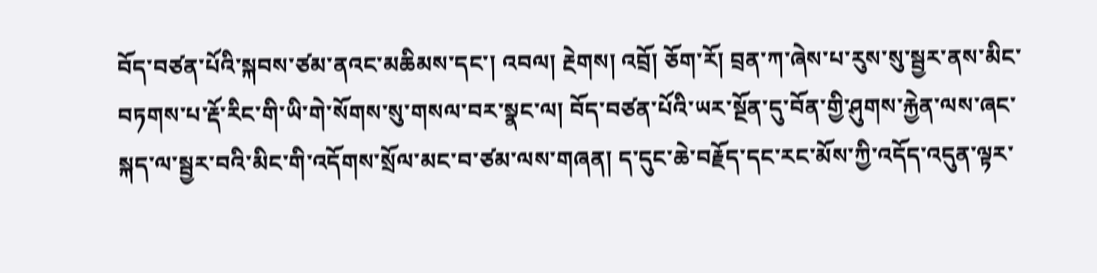བོད་བཙན་པོའི་སྐབས་ཙམ་ནའང་མཆིམས་དང་། འབལ། རྔེགས། འབྲོ། ཅོག་རོ། བྲན་ཀ་ཞེས་པ་རུས་སུ་སྦྱར་ནས་མིང་བཏགས་པ་རྡོ་རིང་གི་ཡི་གེ་སོགས་སུ་གསལ་བར་སྣང་ལ། བོད་བཙན་པོའི་ཡར་སྔོན་དུ་བོན་གྱི་ཤུགས་རྐྱེན་ལས་ཞང་སྐད་ལ་སྦྱར་བའི་མིང་གི་འདོགས་སྲོལ་མང་བ་ཙམ་ལས་གཞན། ད་དུང་ཆེ་བརྗོད་དང་རང་མོས་ཀྱི་འདོད་འདུན་ལྟར་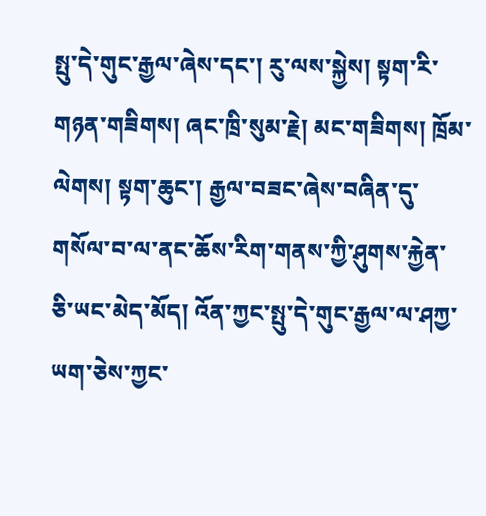སྤུ་དེ་གུང་རྒྱལ་ཞེས་དང་། རུ་ལས་སྐྱེས། སྟག་རི་གཉན་གཟིགས། ཞང་ཁྲི་སུམ་རྗེ། མང་གཟིགས། ཁྲོམ་ལེགས། སྟག་ཆུང་། རྒྱལ་བཟང་ཞེས་བཞིན་དུ་གསོལ་བ་ལ་ནང་ཆོས་རིག་གནས་ཀྱི་ཤུགས་རྐྱེན་ཅི་ཡང་མེད་མོད། འོན་ཀྱང་སྤུ་དེ་གུང་རྒྱལ་ལ་ཤཀྱ་ཡག་ཅེས་ཀྱང་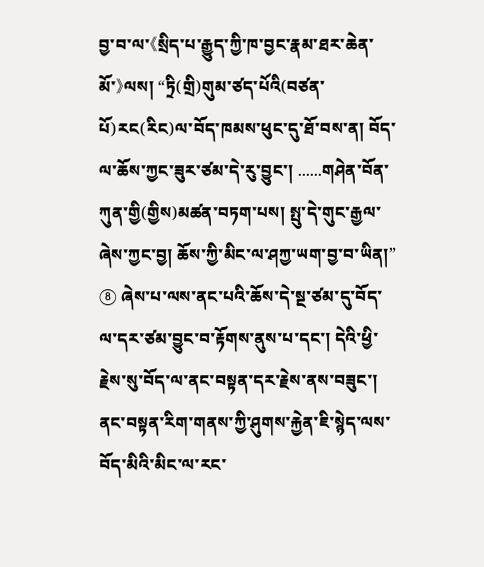བྱ་བ་ལ་《སྲིད་པ་རྒྱུད་ཀྱི་ཁ་བྱང་རྣམ་ཐར་ཆེན་མོ་》ལས། “ཏྲི(གྲི)གུམ་ཙད་པོའི(བཙན་པོ)རང(རིང)ལ་བོད་ཁམས་ཕུང་དུ་ཐོ་བས་ན། བོད་ལ་ཆོས་ཀྱང་ཟུར་ཙམ་དེ་རུ་བྱུང་། ......གཤེན་བོན་ཀུན་གྱི(གྱིས)མཚན་བཏག་པས། སྤུ་དེ་གུང་རྒྱལ་ཞེས་ཀྱང་བྱ། ཆོས་ཀྱི་མིང་ལ་ཤཀྱ་ཡག་བྱ་བ་ཡིན།” ⑧ ཞེས་པ་ལས་ནང་པའི་ཆོས་དེ་སྔ་ཙམ་དུ་བོད་ལ་དར་ཙམ་བྱུང་བ་རྟོགས་ནུས་པ་དང་། དེའི་ཕྱི་རྗེས་སུ་བོད་ལ་ནང་བསྟན་དར་རྗེས་ནས་བཟུང་། ནང་བསྟན་རིག་གནས་ཀྱི་ཤུགས་རྐྱེན་ཇི་སྙེད་ལས་བོད་མིའི་མིང་ལ་རང་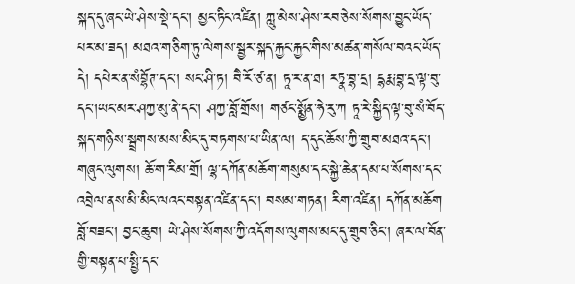སྐད་དུ་ཞང་ཡེ་ཤེས་སྡེ་དང་། མྱང་ཏིང་འཛིན། ཀླུ་མེས་ཤེས་རབ་ཅེས་སོགས་བྱུང་ཡོད་པར་མ་ཟད། མཐའ་གཅིག་ཏུ་ལེགས་སྦྱར་སྐད་རྐྱང་རྐྱང་གིས་མཚན་གསོལ་བའང་ཡོད་དེ། དཔེར་ན་སཾབྷོཊ་དང་། སང་ཤི་ཏ། བཻ་རོ་ཙ་ན། ཏཱ་ར་ན་ཐ། རཏྣ་བྷ་དྲ། དྷརྨ་བྷ་དྲ་ལྟ་བུ་དང་།ཡང་མར་ཤཀྱ་མུ་ནེ་དང་། ཤཀྱ་བློ་གྲོས། གཙང་སྨྱོན་ཧེ་རུ་ཀ ཏཱ་རེ་སྐྱིད་ལྟ་བུ་སཾ་བོད་སྐད་གཉིས་སྦྲགས་མས་མིང་དུ་བཏགས་པ་ཡིན་ལ། ད་དུང་ཆོས་ཀྱི་གྲུབ་མཐའ་དང་། གཞུང་ལུགས། ཆོ་ག་རིམ་གྲོ། ལྷ་དཀོན་མཆོག་གསུམ་དང་སྐྱེ་ཆེན་དམ་པ་སོགས་དང་འབྲེལ་ནས་མི་མིང་ལའང་བསྟན་འཛིན་དང་། བསམ་གཏན། རིག་འཛིན། དཀོན་མཆོག བློ་བཟང་། བྱང་ཆུབ། ཡེ་ཤེས་སོགས་ཀྱི་འདོགས་ལུགས་མང་དུ་གྲུབ་ཅིང་། ཞར་ལ་བོན་གྱི་བསྟན་པ་སྤྱི་དང་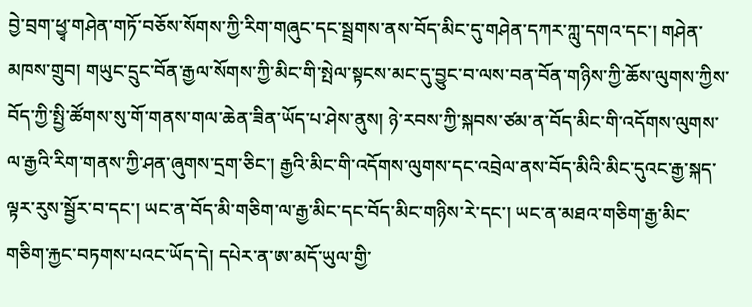བྱེ་བྲག་ཕྱྭ་གཤེན་གཏོ་བཅོས་སོགས་ཀྱི་རིག་གཞུང་དང་སྦྲགས་ནས་བོད་མིང་དུ་གཤེན་དཀར་ཀླུ་དགའ་དང་། གཤེན་མཁས་གྲུབ། གཡུང་དྲུང་བོན་རྒྱལ་སོགས་ཀྱི་མིང་གི་སྤེལ་སྟངས་མང་དུ་བྱུང་བ་ལས་བན་བོན་གཉིས་ཀྱི་ཆོས་ལུགས་ཀྱིས་བོད་ཀྱི་སྤྱི་ཚོགས་སུ་གོ་གནས་གལ་ཆེན་ཟིན་ཡོད་པ་ཤེས་ནུས། ཉེ་རབས་ཀྱི་སྐབས་ཙམ་ན་བོད་མིང་གི་འདོགས་ལུགས་ལ་རྒྱའི་རིག་གནས་ཀྱི་ཤན་ཞུགས་དྲག་ཅིང་། རྒྱའི་མིང་གི་འདོགས་ལུགས་དང་འབྲེལ་ནས་བོད་མིའི་མིང་དུའང་རྒྱ་སྐད་ལྟར་རུས་སྦྱོར་བ་དང་། ཡང་ན་བོད་མི་གཅིག་ལ་རྒྱ་མིང་དང་བོད་མིང་གཉིས་རེ་དང་། ཡང་ན་མཐའ་གཅིག་རྒྱ་མིང་གཅིག་རྐྱང་བཏགས་པའང་ཡོད་དེ། དཔེར་ན་ཨ་མདོ་ཡུལ་གྱི་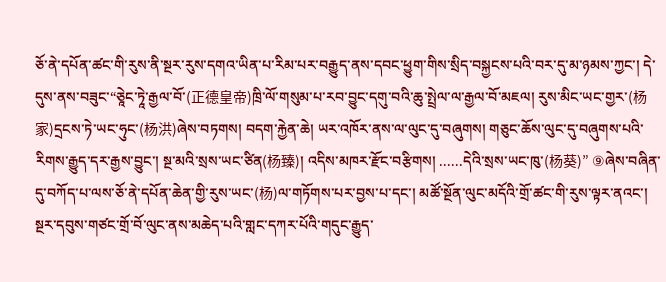ཅོ་ནེ་དཔོན་ཚང་གི་རུས་ནི་སྔར་རུས་དགའ་ཡིན་པ་རིམ་པར་བརྒྱུད་ནས་དབང་ཕྱུག་གིས་སྲིད་བསྐྱངས་པའི་བར་དུ་མ་ཉམས་ཀྱང་། དེ་དུས་ནས་བཟུང་“ཅཱེང་ཏཱེ་རྒྱལ་བོ་(正德皇帝)ཁྲི་ལོ་གསུམ་པ་རབ་བྱུང་དགུ་བའི་ཆུ་སྤྲེལ་ལ་རྒྱལ་བོ་མཇལ། རུས་མིང་ཡང་གྱར་(杨家)དྲངས་ཏེ་ཡང་ཧུང་(杨洪)ཞེས་བཏགས། བདག་རྐྱེན་ཆེ། ཡར་འཁོར་ནས་ལ་ལུང་དུ་བཞུགས། གཅུང་ཆོས་ལུང་དུ་བཞུགས་པའི་རིགས་རྒྱུད་དར་རྒྱས་བྱུང་། སྔ་མའི་སྲས་ཡང་ཙིན(杨臻)། འདིས་མཁར་རྫོང་བརྩིགས། ......དེའི་སྲས་ཡང་ཁུ་(杨葵)” ⑨ཞེས་བཞིན་དུ་བཀོད་པ་ལས་ཅོ་ནེ་དཔོན་ཆེན་གྱི་རུས་ཡང་(杨)ལ་གཏོགས་པར་བྱས་པ་དང་། མཚོ་སྔོན་ལུང་མདོའི་གྲོ་ཚང་གི་རུས་ལྟར་ནའང་། སྔར་དབུས་གཙང་གྲོ་བོ་ལུང་ནས་མཆེད་པའི་གླང་དཀར་པོའི་གདུང་རྒྱུད་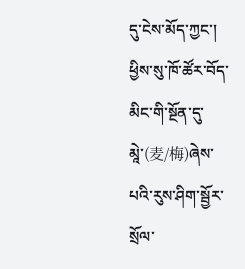དུ་ངེས་མོད་ཀྱང་། ཕྱིས་སུ་ཁོ་ཚོར་བོད་མིང་གི་སྔོན་དུ་མཱེ་(麦/梅)ཞེས་པའི་རུས་ཤིག་སྦྱོར་སྲོལ་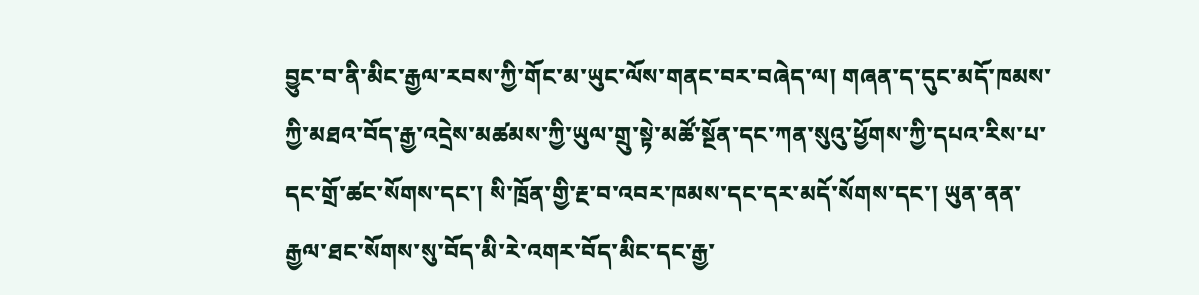བྱུང་བ་ནི་མིང་རྒྱལ་རབས་ཀྱི་གོང་མ་ཡུང་ལོས་གནང་བར་བཞེད་ལ། གཞན་ད་དུང་མདོ་ཁམས་ཀྱི་མཐའ་བོད་རྒྱ་འདྲེས་མཚམས་ཀྱི་ཡུལ་གྲུ་སྟེ་མཚོ་སྔོན་དང་ཀན་སུའུ་ཕྱོགས་ཀྱི་དཔའ་རིས་པ་དང་གྲོ་ཚང་སོགས་དང་། སི་ཁྲོན་གྱི་རྔ་བ་འབར་ཁམས་དང་དར་མདོ་སོགས་དང་། ཡུན་ནན་རྒྱལ་ཐང་སོགས་སུ་བོད་མི་རེ་འགར་བོད་མིང་དང་རྒྱ་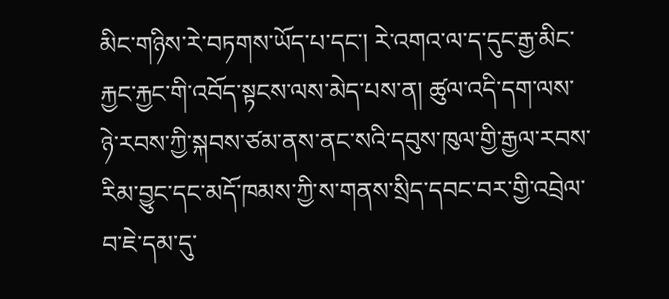མིང་གཉིས་རེ་བཏགས་ཡོད་པ་དང་། རེ་འགའ་ལ་ད་དུང་རྒྱ་མིང་རྐྱང་རྐྱང་གི་འབོད་སྟངས་ལས་མེད་པས་ན། ཚུལ་འདི་དག་ལས་ཉེ་རབས་ཀྱི་སྐབས་ཙམ་ནས་ནང་སའི་དབུས་ཁུལ་གྱི་རྒྱལ་རབས་རིམ་བྱུང་དང་མདོ་ཁམས་ཀྱི་ས་གནས་སྲིད་དབང་བར་གྱི་འབྲེལ་བ་ཇེ་དམ་དུ་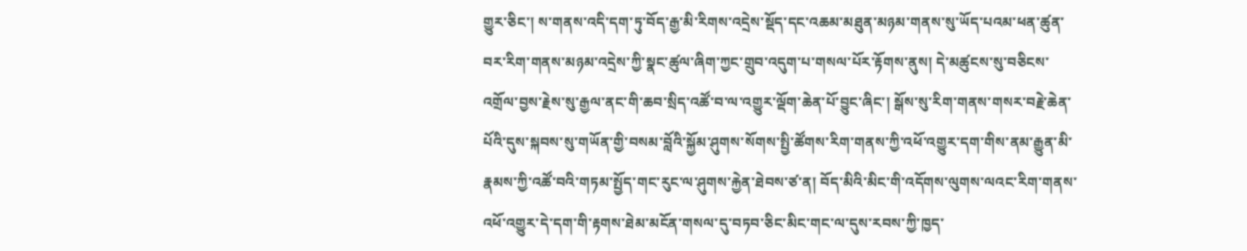གྱུར་ཅིང་། ས་གནས་འདི་དག་ཏུ་བོད་རྒྱ་མི་རིགས་འདྲེས་སྡོད་དང་འཆམ་མཐུན་མཉམ་གནས་སུ་ཡོད་པའམ་ཕན་ཚུན་བར་རིག་གནས་མཉམ་འདྲེས་ཀྱི་སྣང་ཚུལ་ཞིག་ཀྱང་གྲུབ་འདུག་པ་གསལ་པོར་རྟོགས་ནུས། དེ་མཚུངས་སུ་བཅིངས་འགྲོལ་བྱས་རྗེས་སུ་རྒྱལ་ནང་གི་ཆབ་སྲིད་འཚོ་བ་ལ་འགྱུར་ལྡོག་ཆེན་པོ་བྱུང་ཞིང་། སྒོས་སུ་རིག་གནས་གསར་བརྗེ་ཆེན་པོའི་དུས་སྐབས་སུ་གཡོན་གྱི་བསམ་བློའི་སྐྱོམ་ཤུགས་སོགས་སྤྱི་ཚོགས་རིག་གནས་ཀྱི་འཕོ་འགྱུར་དག་གིས་ནམ་རྒྱུན་མི་རྣམས་ཀྱི་འཚོ་བའི་གཏམ་སྤྱོད་གང་རུང་ལ་ཤུགས་རྐྱེན་ཐེབས་ཙ་ན། བོད་མིའི་མིང་གི་འདོགས་ལུགས་ལའང་རིག་གནས་འཕོ་འགྱུར་དེ་དག་གི་རྟགས་ཐེམ་མངོན་གསལ་དུ་བཏབ་ཅིང་མིང་གང་ལ་དུས་རབས་ཀྱི་ཁྱད་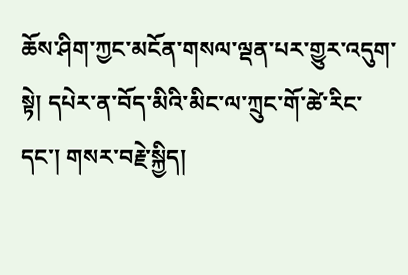ཆོས་ཤིག་ཀྱང་མངོན་གསལ་ལྡན་པར་གྱུར་འདུག་སྟེ། དཔེར་ན་བོད་མིའི་མིང་ལ་ཀྲུང་གོ་ཚེ་རིང་དང་། གསར་བརྗེ་སྐྱིད།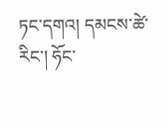ཏང་དགའ། དམངས་ཚེ་རིང་། ཧོང་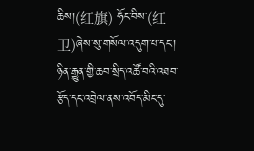ཆིས།(红旗) ཧོང་བིས་(红卫)ཞེས་སུ་གསོལ་འདུག་པ་དང་། ཉིན་རྒྱུན་གྱི་ཆབ་སྲིད་འཚོ་བའི་འཐབ་རྩོད་དང་འབྲེལ་ནས་འབོད་མིང་དུ་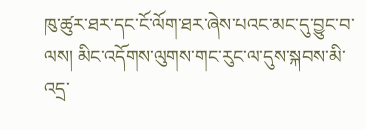ཁུ་ཚུར་ཐར་དང་ངོ་ལོག་ཐར་ཞེས་པའང་མང་དུ་བྱུང་བ་ལས། མིང་འདོགས་ལུགས་གང་རུང་ལ་དུས་སྐབས་མི་འདྲ་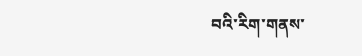བའི་རིག་གནས་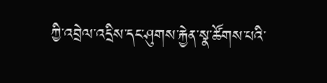ཀྱི་འབྲེལ་འདྲིས་དང་ཤུགས་རྐྱེན་སྣ་ཚོགས་པའི་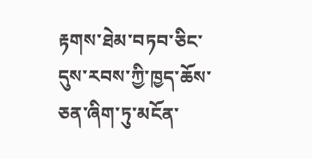རྟགས་ཐེམ་བཏབ་ཅིང་དུས་རབས་ཀྱི་ཁྱད་ཆོས་ཅན་ཞིག་ཏུ་མངོན་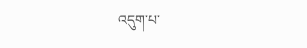འདུག་པ་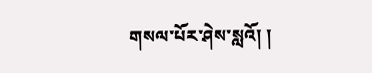གསལ་པོར་ཤེས་སླའོ། །